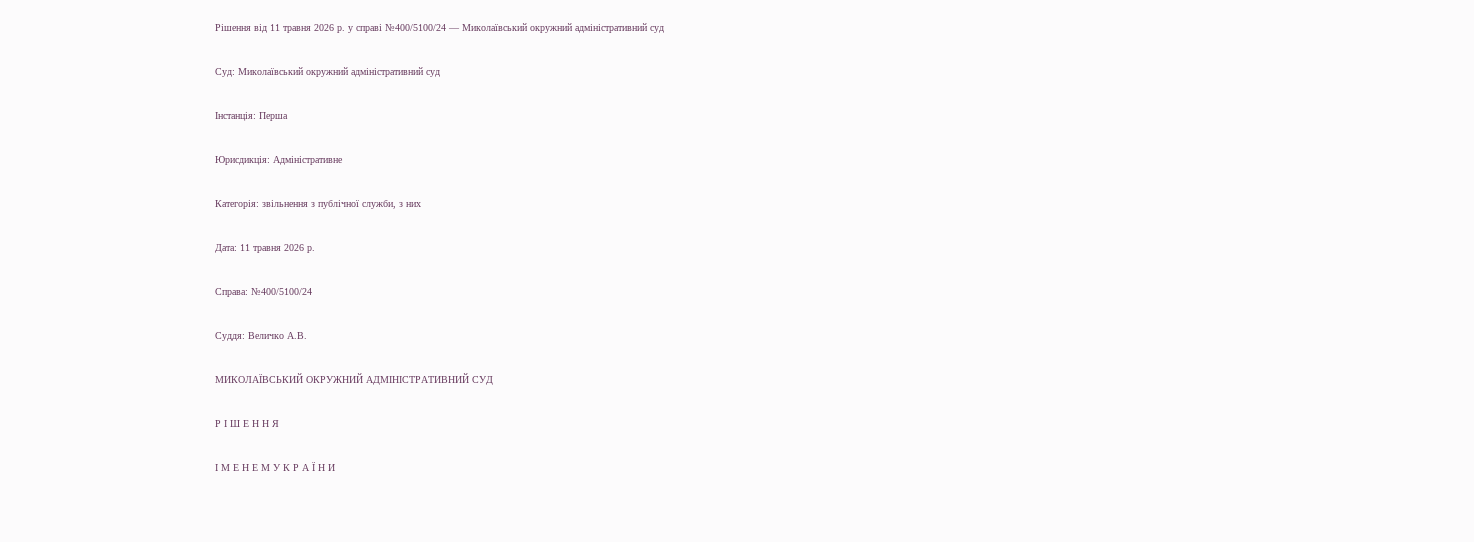Рішення від 11 травня 2026 р. у справі №400/5100/24 — Миколаївський окружний адміністративний суд

Суд: Миколаївський окружний адміністративний суд

Інстанція: Перша

Юрисдикція: Адміністративне

Категорія: звільнення з публічної служби, з них

Дата: 11 травня 2026 р.

Справа: №400/5100/24

Суддя: Величко А.В.

МИКОЛАЇВСЬКИЙ ОКРУЖНИЙ АДМІНІСТРАТИВНИЙ СУД

Р І Ш Е Н Н Я

І М Е Н Е М У К Р А Ї Н И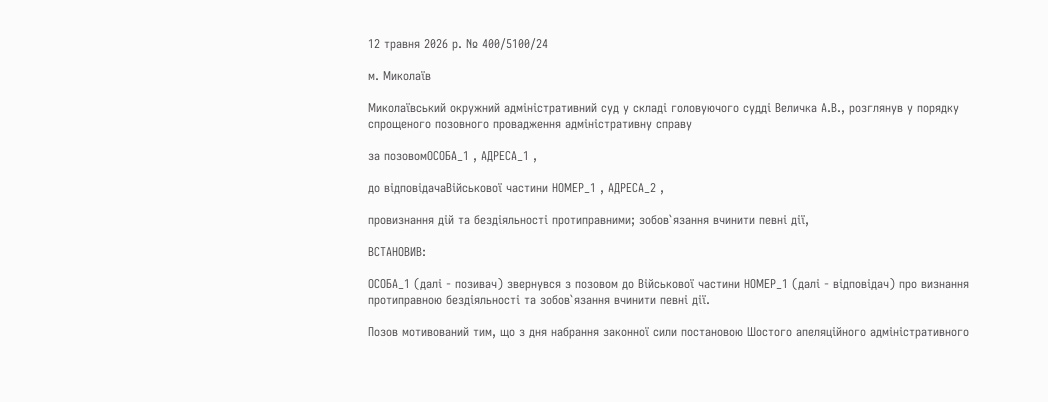12 травня 2026 р. № 400/5100/24

м. Миколаїв

Миколаївський окружний адміністративний суд у складі головуючого судді Величка А.В., розглянув у порядку спрощеного позовного провадження адміністративну справу

за позовомОСОБА_1 , АДРЕСА_1 ,

до відповідачаВійськової частини НОМЕР_1 , АДРЕСА_2 ,

провизнання дій та бездіяльності протиправними; зобов`язання вчинити певні дії,

ВСТАНОВИВ:

ОСОБА_1 (далі - позивач) звернувся з позовом до Військової частини НОМЕР_1 (далі - відповідач) про визнання протиправною бездіяльності та зобов`язання вчинити певні дії.

Позов мотивований тим, що з дня набрання законної сили постановою Шостого апеляційного адміністративного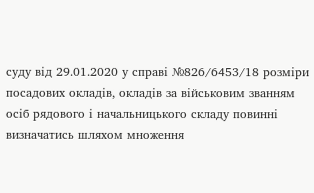суду від 29.01.2020 у справі №826/6453/18 розміри посадових окладів, окладів за військовим званням осіб рядового і начальницького складу повинні визначатись шляхом множення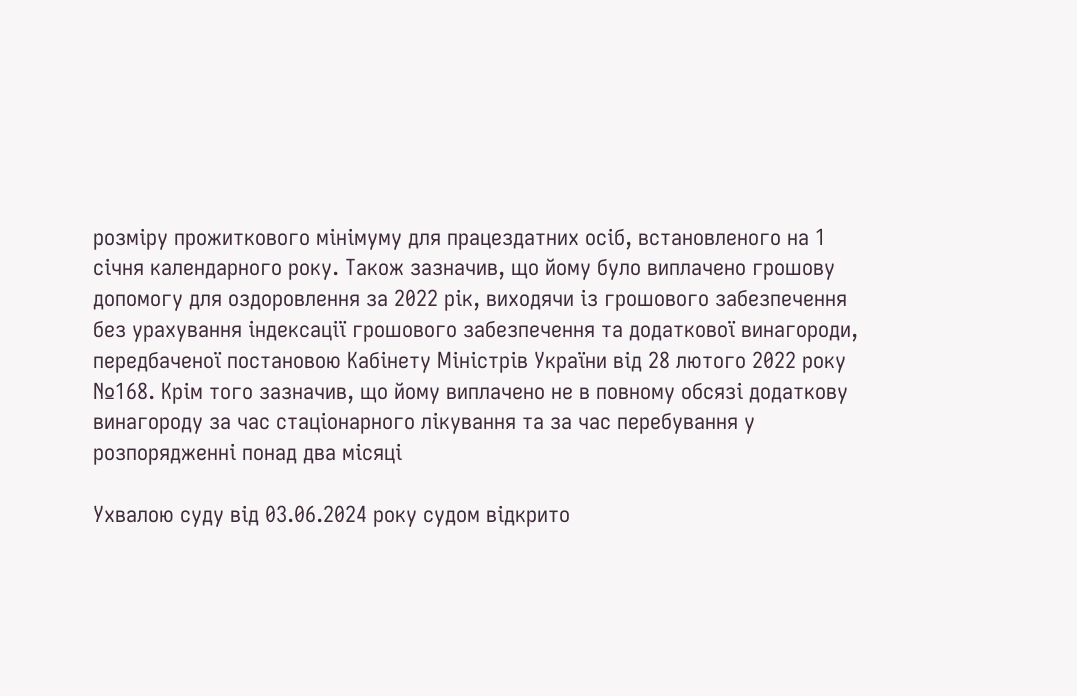розміру прожиткового мінімуму для працездатних осіб, встановленого на 1 січня календарного року. Також зазначив, що йому було виплачено грошову допомогу для оздоровлення за 2022 рік, виходячи із грошового забезпечення без урахування індексації грошового забезпечення та додаткової винагороди, передбаченої постановою Кабінету Міністрів України від 28 лютого 2022 року №168. Крім того зазначив, що йому виплачено не в повному обсязі додаткову винагороду за час стаціонарного лікування та за час перебування у розпорядженні понад два місяці

Ухвалою суду від 03.06.2024 року судом відкрито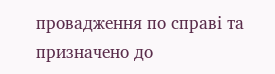провадження по справі та призначено до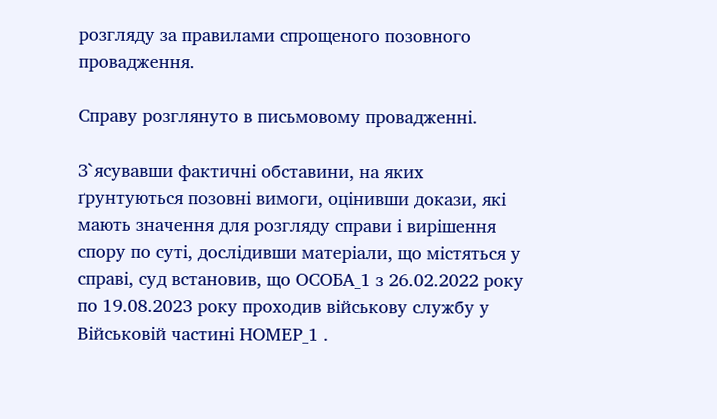розгляду за правилами спрощеного позовного провадження.

Справу розглянуто в письмовому провадженні.

З`ясувавши фактичні обставини, на яких ґрунтуються позовні вимоги, оцінивши докази, які мають значення для розгляду справи і вирішення спору по суті, дослідивши матеріали, що містяться у справі, суд встановив, що ОСОБА_1 з 26.02.2022 року по 19.08.2023 року проходив військову службу у Військовій частині НОМЕР_1 .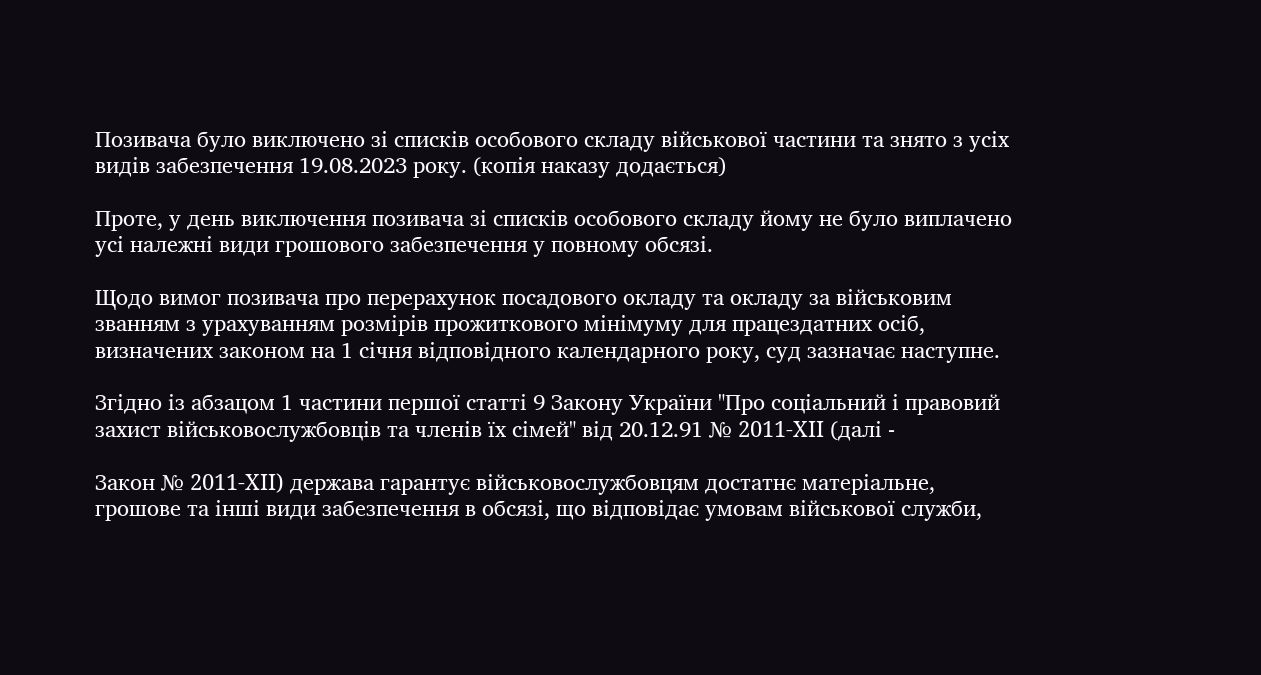Позивача було виключено зі списків особового складу військової частини та знято з усіх видів забезпечення 19.08.2023 року. (копія наказу додається)

Проте, у день виключення позивача зі списків особового складу йому не було виплачено усі належні види грошового забезпечення у повному обсязі.

Щодо вимог позивача про перерахунок посадового окладу та окладу за військовим званням з урахуванням розмірів прожиткового мінімуму для працездатних осіб, визначених законом на 1 січня відповідного календарного року, суд зазначає наступне.

Згідно із абзацом 1 частини першої статті 9 Закону України "Про соціальний і правовий захист військовослужбовців та членів їх сімей" від 20.12.91 № 2011-XII (далі -

Закон № 2011-XII) держава гарантує військовослужбовцям достатнє матеріальне, грошове та інші види забезпечення в обсязі, що відповідає умовам військової служби,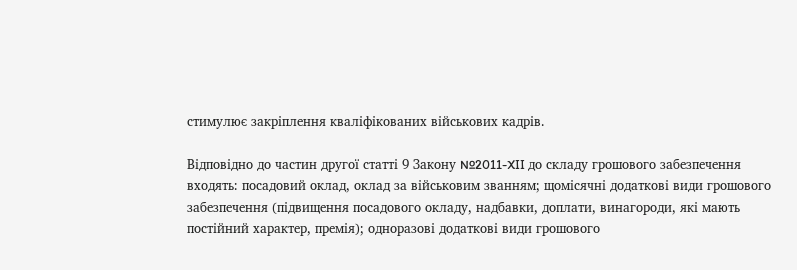стимулює закріплення кваліфікованих військових кадрів.

Відповідно до частин другої статті 9 Закону №2011-XII до складу грошового забезпечення входять: посадовий оклад, оклад за військовим званням; щомісячні додаткові види грошового забезпечення (підвищення посадового окладу, надбавки, доплати, винагороди, які мають постійний характер, премія); одноразові додаткові види грошового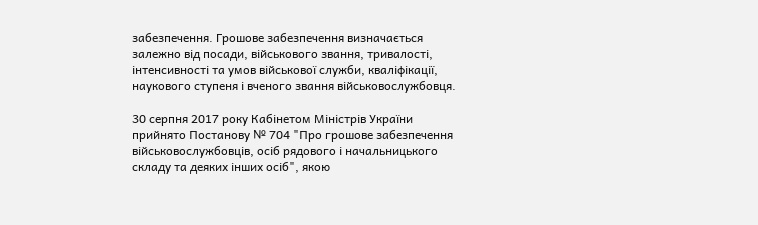забезпечення. Грошове забезпечення визначається залежно від посади, військового звання, тривалості, інтенсивності та умов військової служби, кваліфікації, наукового ступеня і вченого звання військовослужбовця.

30 серпня 2017 року Кабінетом Міністрів України прийнято Постанову № 704 "Про грошове забезпечення військовослужбовців, осіб рядового і начальницького складу та деяких інших осіб", якою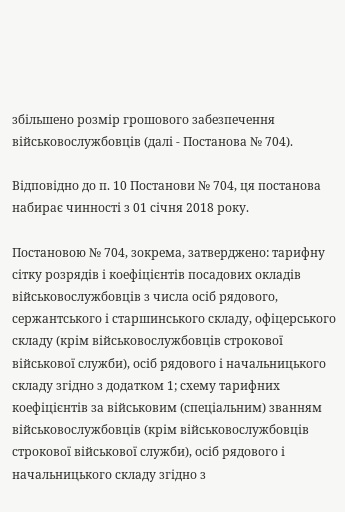збільшено розмір грошового забезпечення військовослужбовців (далі - Постанова № 704).

Відповідно до п. 10 Постанови № 704, ця постанова набирає чинності з 01 січня 2018 року.

Постановою № 704, зокрема, затверджено: тарифну сітку розрядів і коефіцієнтів посадових окладів військовослужбовців з числа осіб рядового, сержантського і старшинського складу, офіцерського складу (крім військовослужбовців строкової військової служби), осіб рядового і начальницького складу згідно з додатком 1; схему тарифних коефіцієнтів за військовим (спеціальним) званням військовослужбовців (крім військовослужбовців строкової військової служби), осіб рядового і начальницького складу згідно з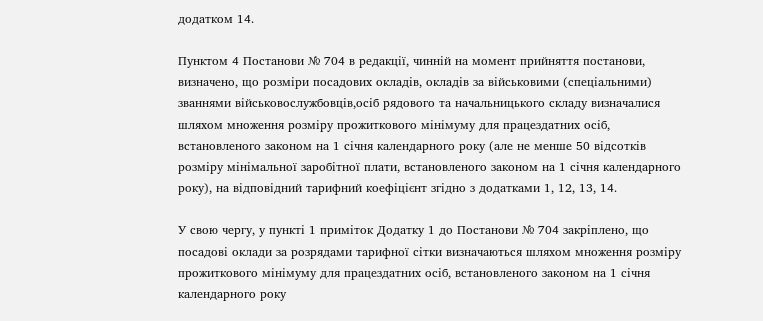додатком 14.

Пунктом 4 Постанови № 704 в редакції, чинній на момент прийняття постанови, визначено, що розміри посадових окладів, окладів за військовими (спеціальними) званнями військовослужбовців,осіб рядового та начальницького складу визначалися шляхом множення розміру прожиткового мінімуму для працездатних осіб, встановленого законом на 1 січня календарного року (але не менше 50 відсотків розміру мінімальної заробітної плати, встановленого законом на 1 січня календарного року), на відповідний тарифний коефіцієнт згідно з додатками 1, 12, 13, 14.

У свою чергу, у пункті 1 приміток Додатку 1 до Постанови № 704 закріплено, що посадові оклади за розрядами тарифної сітки визначаються шляхом множення розміру прожиткового мінімуму для працездатних осіб, встановленого законом на 1 січня календарного року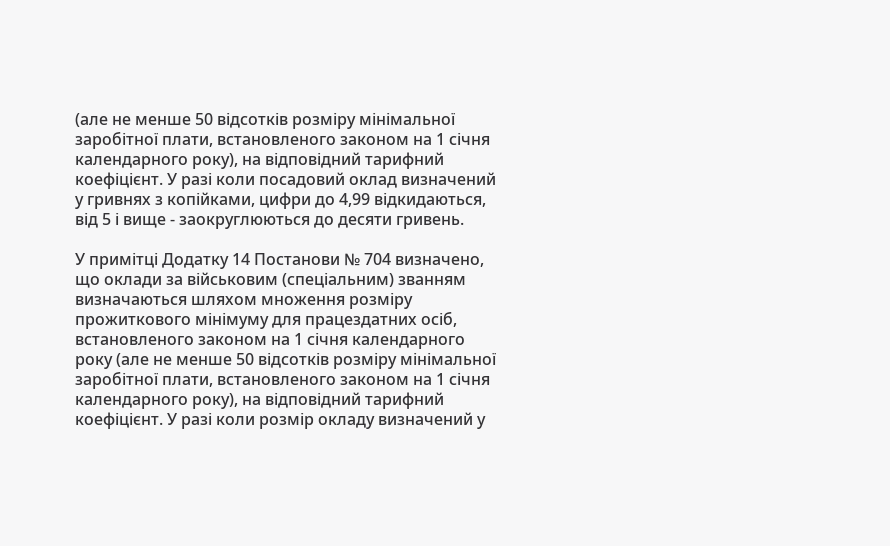(але не менше 50 відсотків розміру мінімальної заробітної плати, встановленого законом на 1 січня календарного року), на відповідний тарифний коефіцієнт. У разі коли посадовий оклад визначений у гривнях з копійками, цифри до 4,99 відкидаються, від 5 і вище - заокруглюються до десяти гривень.

У примітці Додатку 14 Постанови № 704 визначено, що оклади за військовим (спеціальним) званням визначаються шляхом множення розміру прожиткового мінімуму для працездатних осіб, встановленого законом на 1 січня календарного року (але не менше 50 відсотків розміру мінімальної заробітної плати, встановленого законом на 1 січня календарного року), на відповідний тарифний коефіцієнт. У разі коли розмір окладу визначений у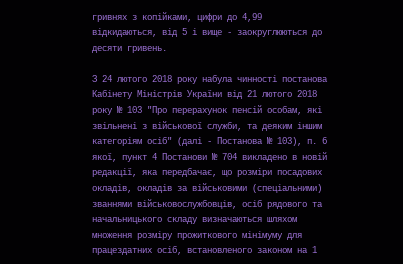гривнях з копійками, цифри до 4,99 відкидаються, від 5 і вище - заокруглюються до десяти гривень.

З 24 лютого 2018 року набула чинності постанова Кабінету Міністрів України від 21 лютого 2018 року № 103 "Про перерахунок пенсій особам, які звільнені з військової служби, та деяким іншим категоріям осіб" (далі - Постанова № 103), п. 6 якої, пункт 4 Постанови № 704 викладено в новій редакції, яка передбачає, що розміри посадових окладів, окладів за військовими (спеціальними) званнями військовослужбовців, осіб рядового та начальницького складу визначаються шляхом множення розміру прожиткового мінімуму для працездатних осіб, встановленого законом на 1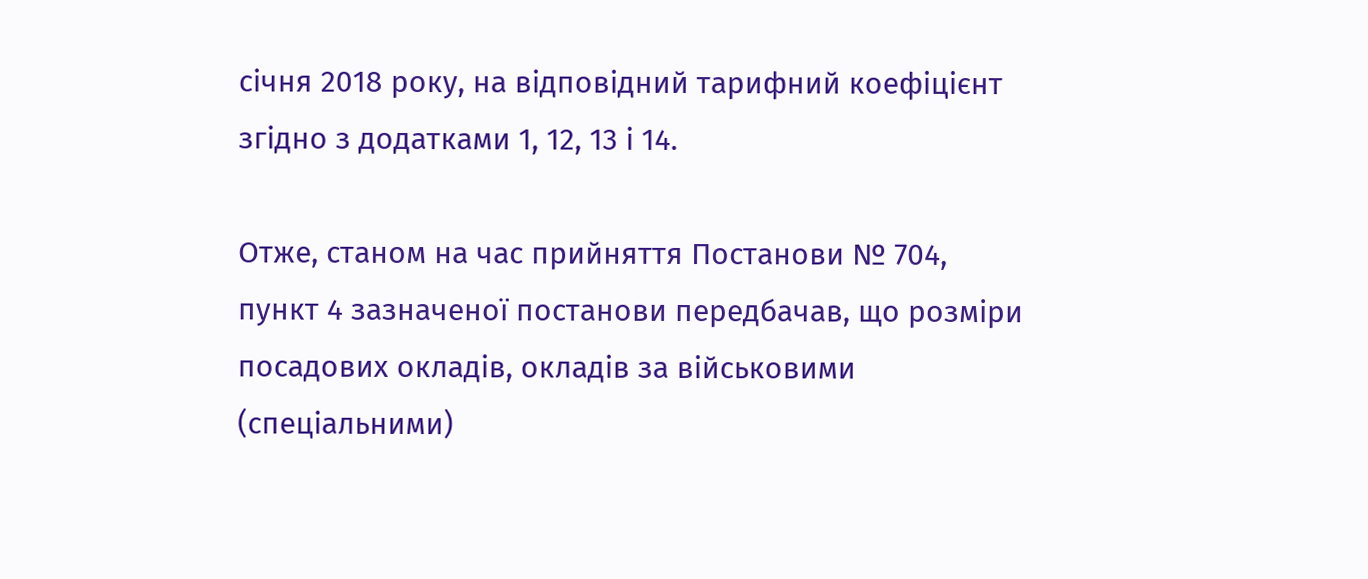січня 2018 року, на відповідний тарифний коефіцієнт згідно з додатками 1, 12, 13 і 14.

Отже, станом на час прийняття Постанови № 704, пункт 4 зазначеної постанови передбачав, що розміри посадових окладів, окладів за військовими (спеціальними)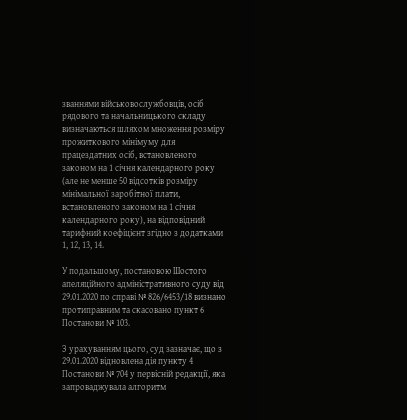званнями військовослужбовців, осіб рядового та начальницького складу визначаються шляхом множення розміру прожиткового мінімуму для працездатних осіб, встановленого законом на 1 січня календарного року (але не менше 50 відсотків розміру мінімальної заробітної плати, встановленого законом на 1 січня календарного року), на відповідний тарифний коефіцієнт згідно з додатками 1, 12, 13, 14.

У подальшому, постановою Шостого апеляційного адміністративного суду від 29.01.2020 по справі № 826/6453/18 визнано протиправним та скасовано пункт 6 Постанови № 103.

З урахуванням цього, суд зазначає, що з 29.01.2020 відновлена дія пункту 4 Постанови № 704 у первісній редакції, яка запроваджувала алгоритм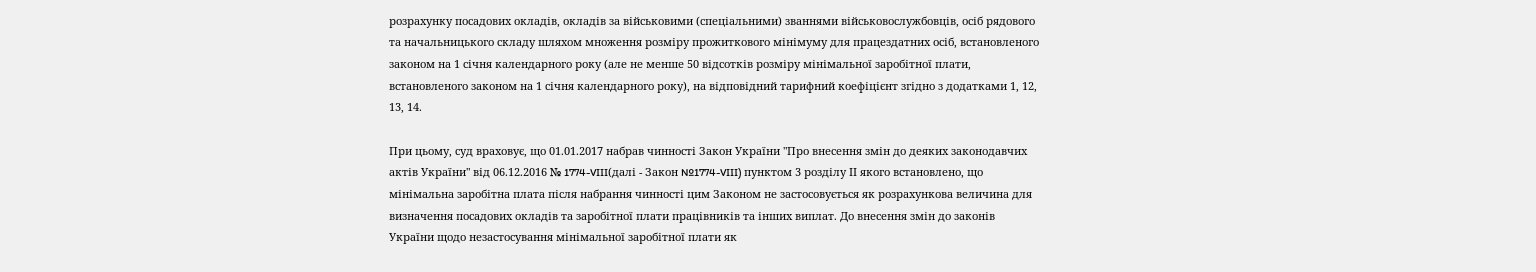розрахунку посадових окладів, окладів за військовими (спеціальними) званнями військовослужбовців, осіб рядового та начальницького складу шляхом множення розміру прожиткового мінімуму для працездатних осіб, встановленого законом на 1 січня календарного року (але не менше 50 відсотків розміру мінімальної заробітної плати, встановленого законом на 1 січня календарного року), на відповідний тарифний коефіцієнт згідно з додатками 1, 12, 13, 14.

При цьому, суд враховує, що 01.01.2017 набрав чинності Закон України "Про внесення змін до деяких законодавчих актів України" від 06.12.2016 № 1774-VIII(далі - Закон №1774-VIII) пунктом 3 розділу ІІ якого встановлено, що мінімальна заробітна плата після набрання чинності цим Законом не застосовується як розрахункова величина для визначення посадових окладів та заробітної плати працівників та інших виплат. До внесення змін до законів України щодо незастосування мінімальної заробітної плати як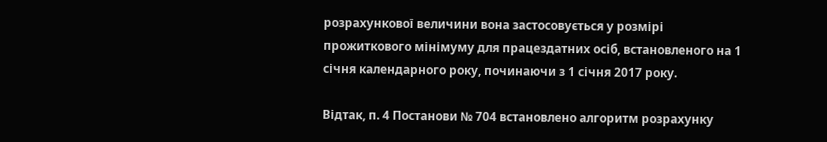розрахункової величини вона застосовується у розмірі прожиткового мінімуму для працездатних осіб, встановленого на 1 січня календарного року, починаючи з 1 січня 2017 року.

Відтак, п. 4 Постанови № 704 встановлено алгоритм розрахунку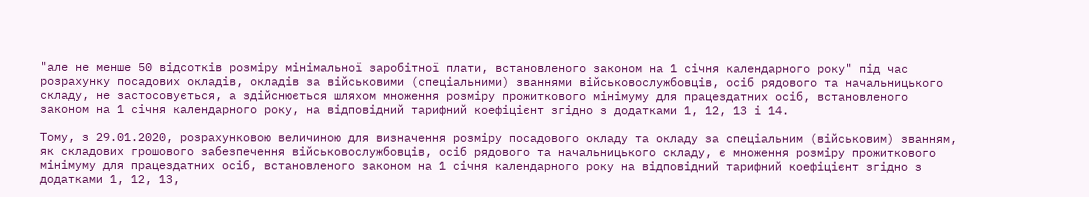"але не менше 50 відсотків розміру мінімальної заробітної плати, встановленого законом на 1 січня календарного року" під час розрахунку посадових окладів, окладів за військовими (спеціальними) званнями військовослужбовців, осіб рядового та начальницького складу, не застосовується, а здійснюється шляхом множення розміру прожиткового мінімуму для працездатних осіб, встановленого законом на 1 січня календарного року, на відповідний тарифний коефіцієнт згідно з додатками 1, 12, 13 і 14.

Тому, з 29.01.2020, розрахунковою величиною для визначення розміру посадового окладу та окладу за спеціальним (військовим) званням, як складових грошового забезпечення військовослужбовців, осіб рядового та начальницького складу, є множення розміру прожиткового мінімуму для працездатних осіб, встановленого законом на 1 січня календарного року на відповідний тарифний коефіцієнт згідно з додатками 1, 12, 13,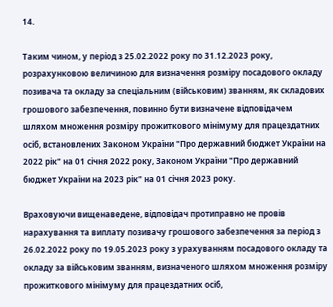14.

Таким чином, у період з 25.02.2022 року по 31.12.2023 року, розрахунковою величиною для визначення розміру посадового окладу позивача та окладу за спеціальним (військовим) званням, як складових грошового забезпечення, повинно бути визначене відповідачем шляхом множення розміру прожиткового мінімуму для працездатних осіб, встановлених Законом України "Про державний бюджет України на 2022 рік" на 01 січня 2022 року, Законом України "Про державний бюджет України на 2023 рік" на 01 січня 2023 року.

Враховуючи вищенаведене, відповідач протиправно не провів нарахування та виплату позивачу грошового забезпечення за період з 26.02.2022 року по 19.05.2023 року з урахуванням посадового окладу та окладу за військовим званням, визначеного шляхом множення розміру прожиткового мінімуму для працездатних осіб,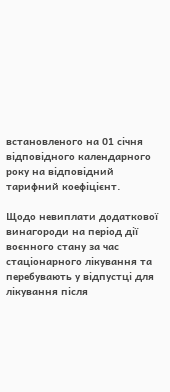встановленого на 01 січня відповідного календарного року на відповідний тарифний коефіцієнт.

Щодо невиплати додаткової винагороди на період дії воєнного стану за час стаціонарного лікування та перебувають у відпустці для лікування після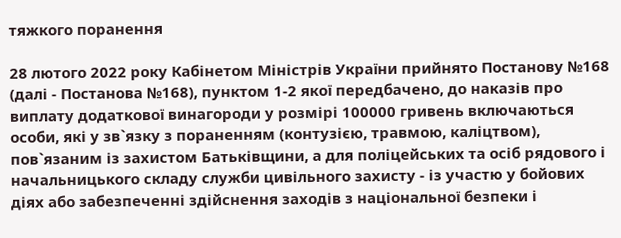тяжкого поранення

28 лютого 2022 року Кабінетом Міністрів України прийнято Постанову №168 (далі - Постанова №168), пунктом 1-2 якої передбачено, до наказів про виплату додаткової винагороди у розмірі 100000 гривень включаються особи, які у зв`язку з пораненням (контузією, травмою, каліцтвом), пов`язаним із захистом Батьківщини, а для поліцейських та осіб рядового і начальницького складу служби цивільного захисту - із участю у бойових діях або забезпеченні здійснення заходів з національної безпеки і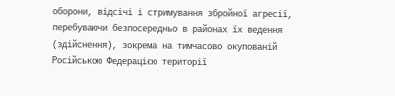оборони, відсічі і стримування збройної агресії, перебуваючи безпосередньо в районах їх ведення (здійснення), зокрема на тимчасово окупованій Російською Федерацією території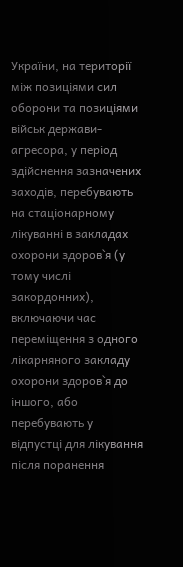України, на території між позиціями сил оборони та позиціями військ держави-агресора, у період здійснення зазначених заходів, перебувають на стаціонарному лікуванні в закладах охорони здоров`я (у тому числі закордонних), включаючи час переміщення з одного лікарняного закладу охорони здоров`я до іншого, або перебувають у відпустці для лікування після поранення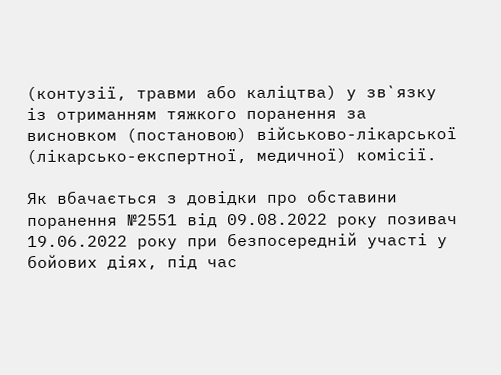(контузії, травми або каліцтва) у зв`язку із отриманням тяжкого поранення за висновком (постановою) військово-лікарської (лікарсько-експертної, медичної) комісії.

Як вбачається з довідки про обставини поранення №2551 від 09.08.2022 року позивач 19.06.2022 року при безпосередній участі у бойових діях, під час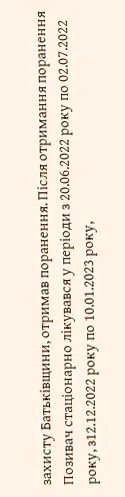захисту Батьківщини, отримав поранення. Після отримання поранення Позивач стаціонарно лікувався у періоди з 20.06.2022 року по 02.07.2022 року, з12.12.2022 року по 10.01.2023 року,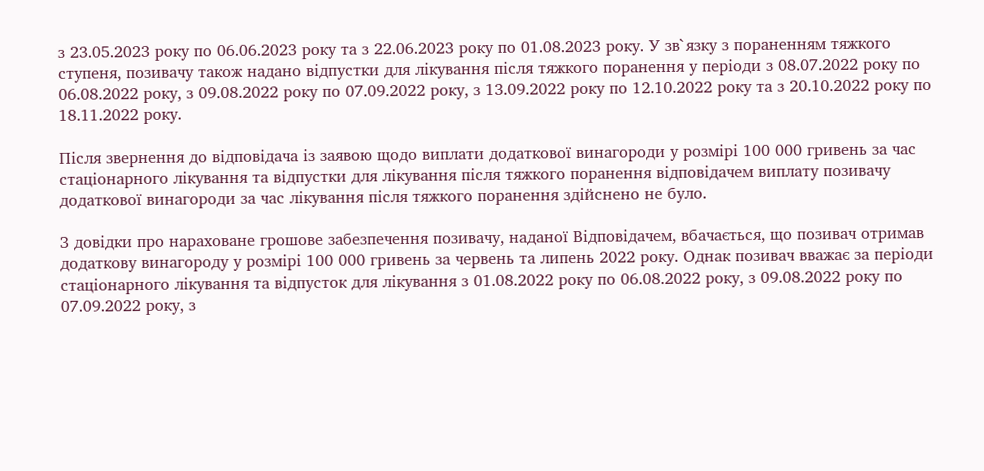з 23.05.2023 року по 06.06.2023 року та з 22.06.2023 року по 01.08.2023 року. У зв`язку з пораненням тяжкого ступеня, позивачу також надано відпустки для лікування після тяжкого поранення у періоди з 08.07.2022 року по 06.08.2022 року, з 09.08.2022 року по 07.09.2022 року, з 13.09.2022 року по 12.10.2022 року та з 20.10.2022 року по 18.11.2022 року.

Після звернення до відповідача із заявою щодо виплати додаткової винагороди у розмірі 100 000 гривень за час стаціонарного лікування та відпустки для лікування після тяжкого поранення відповідачем виплату позивачу додаткової винагороди за час лікування після тяжкого поранення здійснено не було.

З довідки про нараховане грошове забезпечення позивачу, наданої Відповідачем, вбачається, що позивач отримав додаткову винагороду у розмірі 100 000 гривень за червень та липень 2022 року. Однак позивач вважає за періоди стаціонарного лікування та відпусток для лікування з 01.08.2022 року по 06.08.2022 року, з 09.08.2022 року по 07.09.2022 року, з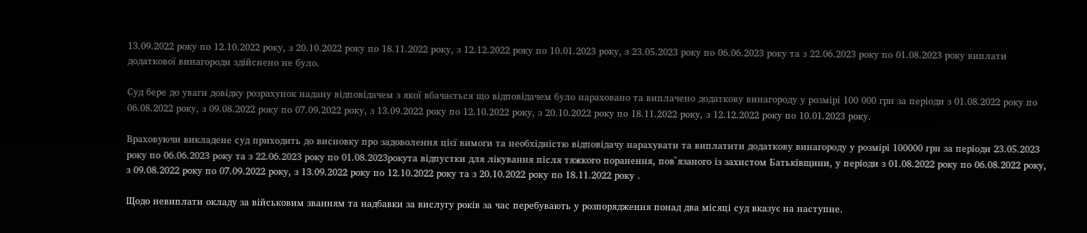13.09.2022 року по 12.10.2022 року, з 20.10.2022 року по 18.11.2022 року, з 12.12.2022 року по 10.01.2023 року, з 23.05.2023 року по 06.06.2023 року та з 22.06.2023 року по 01.08.2023 року виплати додаткової винагороди здійснено не було.

Суд бере до уваги довідку розрахунок надану відповідачем з якої вбачається що відповідачем було нараховано та виплачено додаткову винагороду у розмірі 100 000 грн за періоди з 01.08.2022 року по 06.08.2022 року, з 09.08.2022 року по 07.09.2022 року, з 13.09.2022 року по 12.10.2022 року, з 20.10.2022 року по 18.11.2022 року, з 12.12.2022 року по 10.01.2023 року.

Враховуючи викладене суд приходить до висновку про задоволення цієї вимоги та необхідністю відповідачу нарахувати та виплатити додаткову винагороду у розмірі 100000 грн за періоди 23.05.2023 року по 06.06.2023 року та з 22.06.2023 року по 01.08.2023рокута відпустки для лікування після тяжкого поранення, пов`язаного із захистом Батьківщини, у періоди з 01.08.2022 року по 06.08.2022 року, з 09.08.2022 року по 07.09.2022 року, з 13.09.2022 року по 12.10.2022 року та з 20.10.2022 року по 18.11.2022 року .

Щодо невиплати окладу за військовим званням та надбавки за вислугу років за час перебувають у розпорядження понад два місяці суд вказує на наступне.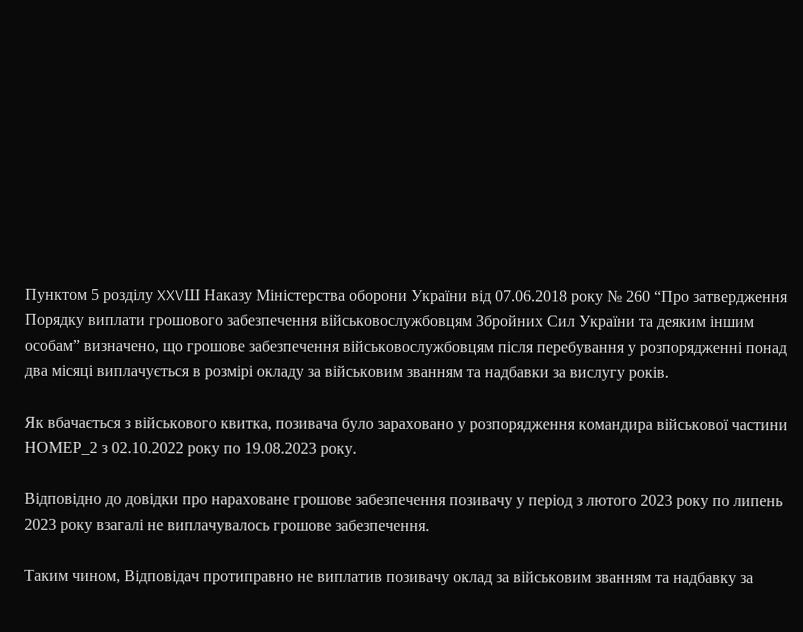Пунктом 5 розділу XXVШ Наказу Міністерства оборони України від 07.06.2018 року № 260 “Про затвердження Порядку виплати грошового забезпечення військовослужбовцям Збройних Сил України та деяким іншим особам” визначено, що грошове забезпечення військовослужбовцям після перебування у розпорядженні понад два місяці виплачується в розмірі окладу за військовим званням та надбавки за вислугу років.

Як вбачається з військового квитка, позивача було зараховано у розпорядження командира військової частини НОМЕР_2 з 02.10.2022 року по 19.08.2023 року.

Відповідно до довідки про нараховане грошове забезпечення позивачу у період з лютого 2023 року по липень 2023 року взагалі не виплачувалось грошове забезпечення.

Таким чином, Відповідач протиправно не виплатив позивачу оклад за військовим званням та надбавку за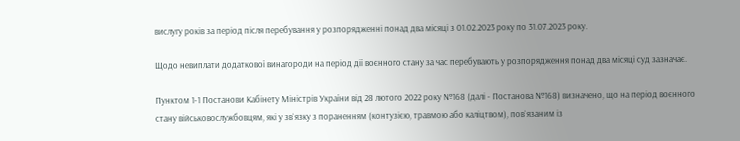вислугу років за період після перебування у розпорядженні понад два місяці з 01.02.2023 року по 31.07.2023 року.

Щодо невиплати додаткової винагороди на період дії воєнного стану за час перебувають у розпорядження понад два місяці суд зазначає.

Пунктом 1-1 Постанови Кабінету Міністрів України від 28 лютого 2022 року №168 (далі - Постанова №168) визначено, що на період воєнного стану військовослужбовцям, які у зв`язку з пораненням (контузією, травмою або каліцтвом), пов`язаним із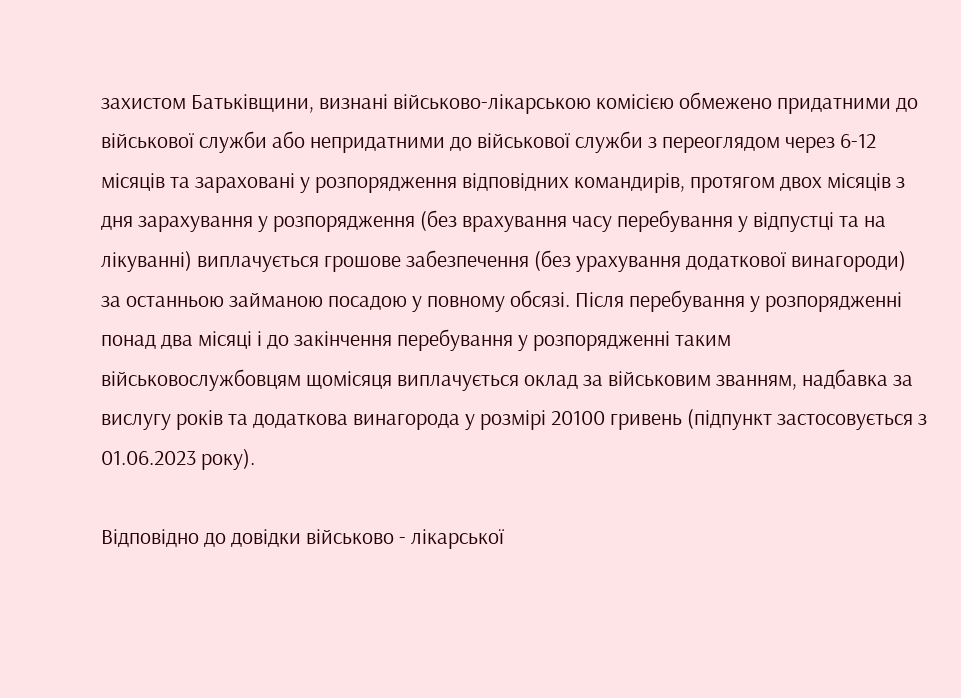захистом Батьківщини, визнані військово-лікарською комісією обмежено придатними до військової служби або непридатними до військової служби з переоглядом через 6-12 місяців та зараховані у розпорядження відповідних командирів, протягом двох місяців з дня зарахування у розпорядження (без врахування часу перебування у відпустці та на лікуванні) виплачується грошове забезпечення (без урахування додаткової винагороди) за останньою займаною посадою у повному обсязі. Після перебування у розпорядженні понад два місяці і до закінчення перебування у розпорядженні таким військовослужбовцям щомісяця виплачується оклад за військовим званням, надбавка за вислугу років та додаткова винагорода у розмірі 20100 гривень (підпункт застосовується з 01.06.2023 року).

Відповідно до довідки військово - лікарської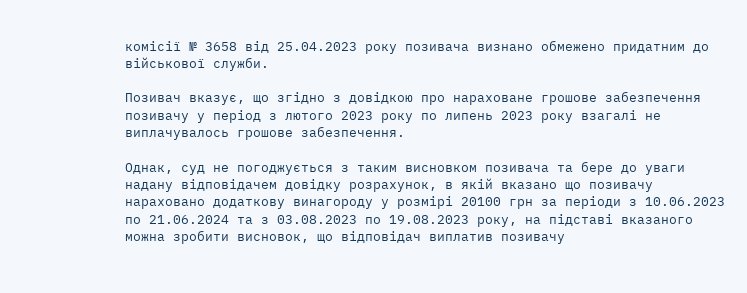комісії № 3658 від 25.04.2023 року позивача визнано обмежено придатним до військової служби.

Позивач вказує, що згідно з довідкою про нараховане грошове забезпечення позивачу у період з лютого 2023 року по липень 2023 року взагалі не виплачувалось грошове забезпечення.

Однак, суд не погоджується з таким висновком позивача та бере до уваги надану відповідачем довідку розрахунок, в якій вказано що позивачу нараховано додаткову винагороду у розмірі 20100 грн за періоди з 10.06.2023 по 21.06.2024 та з 03.08.2023 по 19.08.2023 року, на підставі вказаного можна зробити висновок, що відповідач виплатив позивачу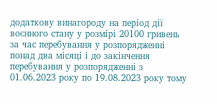додаткову винагороду на період дії воєнного стану у розмірі 20100 гривень за час перебування у розпорядженні понад два місяці і до закінчення перебування у розпорядженні з 01.06.2023 року по 19.08.2023 року тому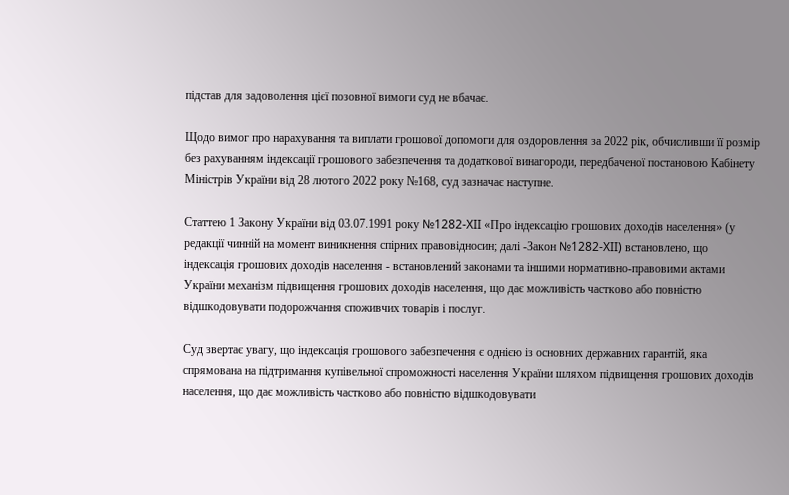підстав для задоволення цієї позовної вимоги суд не вбачає.

Щодо вимог про нарахування та виплати грошової допомоги для оздоровлення за 2022 рік, обчисливши її розмір без рахуванням індексації грошового забезпечення та додаткової винагороди, передбаченої постановою Кабінету Міністрів України від 28 лютого 2022 року №168, суд зазначає наступне.

Статтею 1 Закону України від 03.07.1991 року №1282-XII «Про індексацію грошових доходів населення» (у редакції чинній на момент виникнення спірних правовідносин; далі -Закон №1282-XII) встановлено, що індексація грошових доходів населення - встановлений законами та іншими нормативно-правовими актами України механізм підвищення грошових доходів населення, що дає можливість частково або повністю відшкодовувати подорожчання споживчих товарів і послуг.

Суд звертає увагу, що індексація грошового забезпечення є однією із основних державних гарантій, яка спрямована на підтримання купівельної спроможності населення України шляхом підвищення грошових доходів населення, що дає можливість частково або повністю відшкодовувати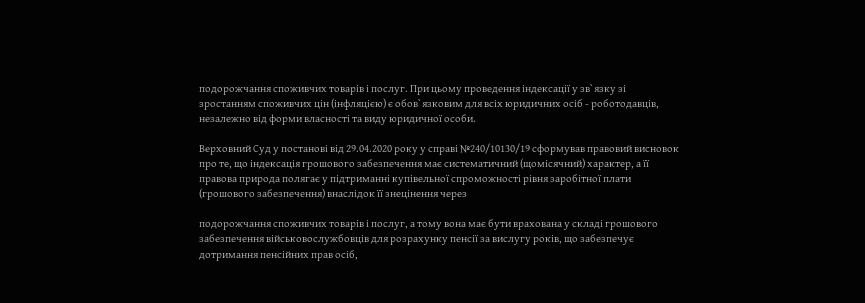подорожчання споживчих товарів і послуг. При цьому проведення індексації у зв`язку зі зростанням споживчих цін (інфляцією) є обов`язковим для всіх юридичних осіб - роботодавців, незалежно від форми власності та виду юридичної особи.

Верховний Суд у постанові від 29.04.2020 року у справі №240/10130/19 сформував правовий висновок про те, що індексація грошового забезпечення має систематичний (щомісячний) характер, а її правова природа полягає у підтриманні купівельної спроможності рівня заробітної плати (грошового забезпечення) внаслідок її знецінення через

подорожчання споживчих товарів і послуг, а тому вона має бути врахована у складі грошового забезпечення військовослужбовців для розрахунку пенсії за вислугу років, що забезпечує дотримання пенсійних прав осіб,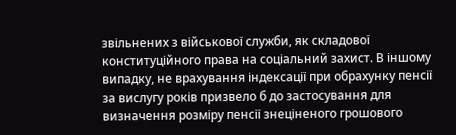звільнених з військової служби, як складової конституційного права на соціальний захист. В іншому випадку, не врахування індексації при обрахунку пенсії за вислугу років призвело б до застосування для визначення розміру пенсії знеціненого грошового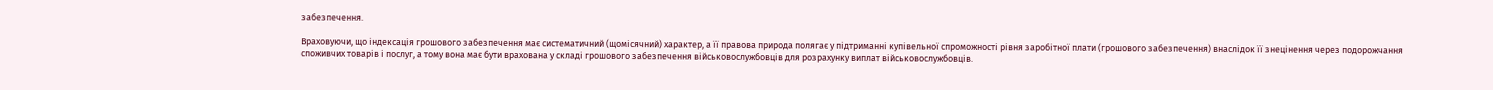забезпечення.

Враховуючи, що індексація грошового забезпечення має систематичний (щомісячний) характер, а її правова природа полягає у підтриманні купівельної спроможності рівня заробітної плати (грошового забезпечення) внаслідок її знецінення через подорожчання споживчих товарів і послуг, а тому вона має бути врахована у складі грошового забезпечення військовослужбовців для розрахунку виплат військовослужбовців.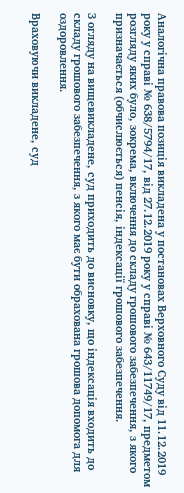Аналогічна правова позиція викладена у постановах Верховного Суду від 11.12.2019 року у справі № 638/5794/17, від 27.12.2019 року у справі № 643/11749/17, предметом розгляду яких було, зокрема, включення до складу грошового забезпечення, з якого призначається (обчислюється) пенсія, індексації грошового забезпечення.

З огляду на вищевикладене, суд приходить до висновку, що індексація входить до складу грошового забезпечення, з якого має бути обрахована грошова допомога для оздоровлення.

Враховуючи викладене, суд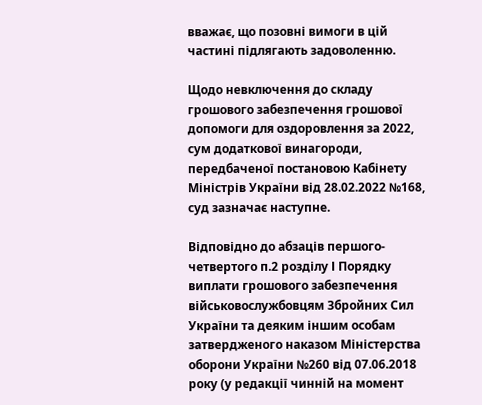вважає, що позовні вимоги в цій частині підлягають задоволенню.

Щодо невключення до складу грошового забезпечення грошової допомоги для оздоровлення за 2022, сум додаткової винагороди, передбаченої постановою Кабінету Міністрів України від 28.02.2022 №168, суд зазначає наступне.

Відповідно до абзаців першого-четвертого п.2 розділу І Порядку виплати грошового забезпечення військовослужбовцям Збройних Сил України та деяким іншим особам затвердженого наказом Міністерства оборони України №260 від 07.06.2018 року (у редакції чинній на момент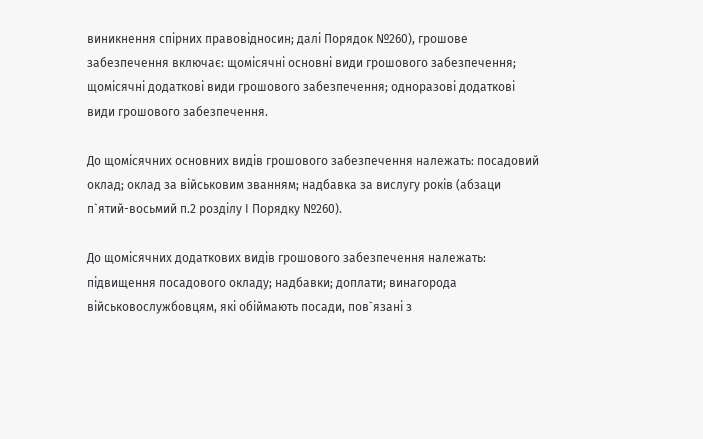виникнення спірних правовідносин; далі Порядок №260), грошове забезпечення включає: щомісячні основні види грошового забезпечення; щомісячні додаткові види грошового забезпечення; одноразові додаткові види грошового забезпечення.

До щомісячних основних видів грошового забезпечення належать: посадовий оклад; оклад за військовим званням; надбавка за вислугу років (абзаци п`ятий-восьмий п.2 розділу І Порядку №260).

До щомісячних додаткових видів грошового забезпечення належать: підвищення посадового окладу; надбавки; доплати; винагорода військовослужбовцям, які обіймають посади, пов`язані з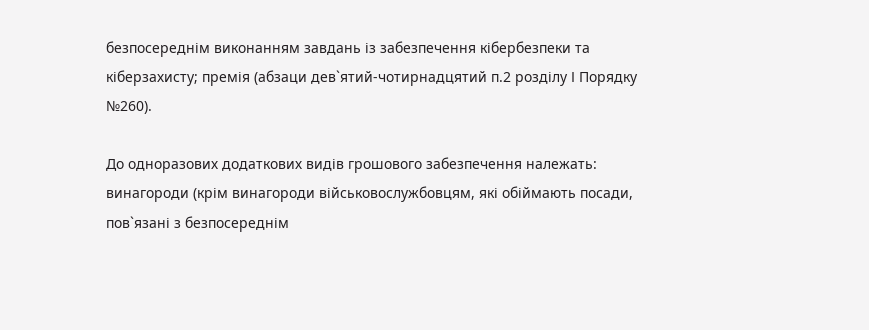безпосереднім виконанням завдань із забезпечення кібербезпеки та кіберзахисту; премія (абзаци дев`ятий-чотирнадцятий п.2 розділу І Порядку №260).

До одноразових додаткових видів грошового забезпечення належать: винагороди (крім винагороди військовослужбовцям, які обіймають посади, пов`язані з безпосереднім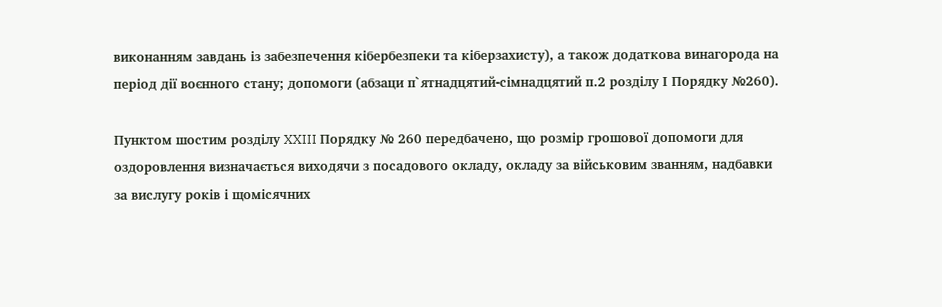виконанням завдань із забезпечення кібербезпеки та кіберзахисту), а також додаткова винагорода на період дії воєнного стану; допомоги (абзаци п`ятнадцятий-сімнадцятий п.2 розділу І Порядку №260).

Пунктом шостим розділу XXIII Порядку № 260 передбачено, що розмір грошової допомоги для оздоровлення визначається виходячи з посадового окладу, окладу за військовим званням, надбавки за вислугу років і щомісячних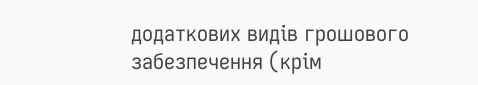додаткових видів грошового забезпечення (крім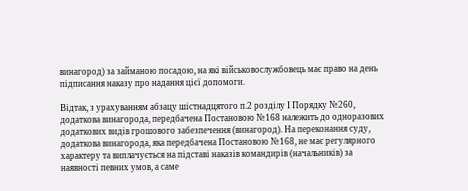винагород) за займаною посадою, на які військовослужбовець має право на день підписання наказу про надання цієї допомоги.

Відтак, з урахуванням абзацу шістнадцятого п.2 розділу І Порядку №260, додаткова винагорода, передбачена Постановою №168 належить до одноразових додаткових видів грошового забезпечення (винагород). На переконання суду, додаткова винагорода, яка передбачена Постановою №168, не має регулярного характеру та виплачується на підставі наказів командирів (начальників) за наявності певних умов, а саме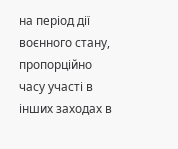на період дії воєнного стану, пропорційно часу участі в інших заходах в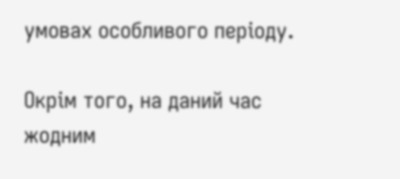умовах особливого періоду.

Окрім того, на даний час жодним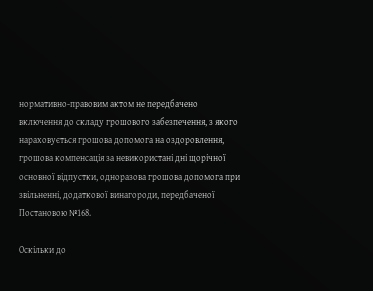нормативно-правовим актом не передбачено включення до складу грошового забезпечення, з якого нараховується грошова допомога на оздоровлення, грошова компенсація за невикористані дні щорічної основної відпустки, одноразова грошова допомога при звільненні, додаткової винагороди, передбаченої Постановою №168.

Оскільки до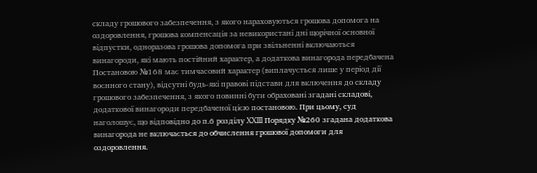складу грошового забезпечення, з якого нараховуються грошова допомога на оздоровлення, грошова компенсація за невикористані дні щорічної основної відпустки, одноразова грошова допомога при звільненні включаються винагороди, які мають постійний характер, а додаткова винагорода передбачена Постановою №168 має тимчасовий характер (виплачується лише у період дії воєнного стану), відсутні будь-які правові підстави для включення до складу грошового забезпечення, з якого повинні бути обраховані згадані складові, додаткової винагороди передбаченої цією постановою. При цьому, суд наголошує, що відповідно до п.6 розділу XXIII Порядку №260 згадана додаткова винагорода не включається до обчислення грошової допомоги для оздоровлення.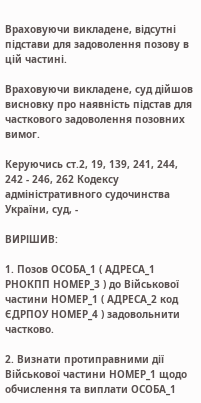Враховуючи викладене, відсутні підстави для задоволення позову в цій частині.

Враховуючи викладене, суд дійшов висновку про наявність підстав для часткового задоволення позовних вимог.

Керуючись ст.2, 19, 139, 241, 244, 242 - 246, 262 Кодексу адміністративного судочинства України, суд, -

ВИРІШИВ:

1. Позов ОСОБА_1 ( АДРЕСА_1 РНОКПП НОМЕР_3 ) до Військової частини НОМЕР_1 ( АДРЕСА_2 код ЄДРПОУ НОМЕР_4 ) задовольнити частково.

2. Визнати протиправними дії Військової частини НОМЕР_1 щодо обчислення та виплати ОСОБА_1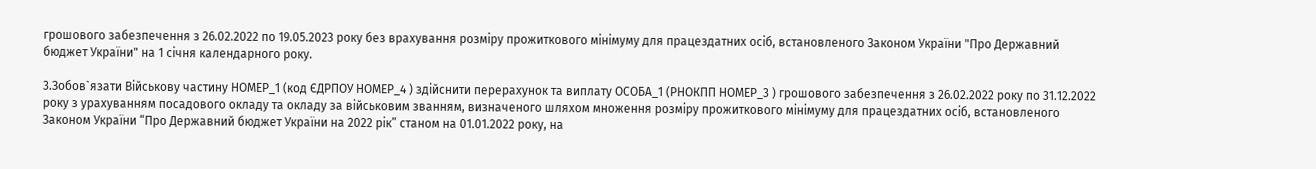грошового забезпечення з 26.02.2022 по 19.05.2023 року без врахування розміру прожиткового мінімуму для працездатних осіб, встановленого Законом України "Про Державний бюджет України" на 1 січня календарного року.

3.Зобов`язати Військову частину НОМЕР_1 (код ЄДРПОУ НОМЕР_4 ) здійснити перерахунок та виплату ОСОБА_1 (РНОКПП НОМЕР_3 ) грошового забезпечення з 26.02.2022 року по 31.12.2022 року з урахуванням посадового окладу та окладу за військовим званням, визначеного шляхом множення розміру прожиткового мінімуму для працездатних осіб, встановленого Законом України “Про Державний бюджет України на 2022 рік” станом на 01.01.2022 року, на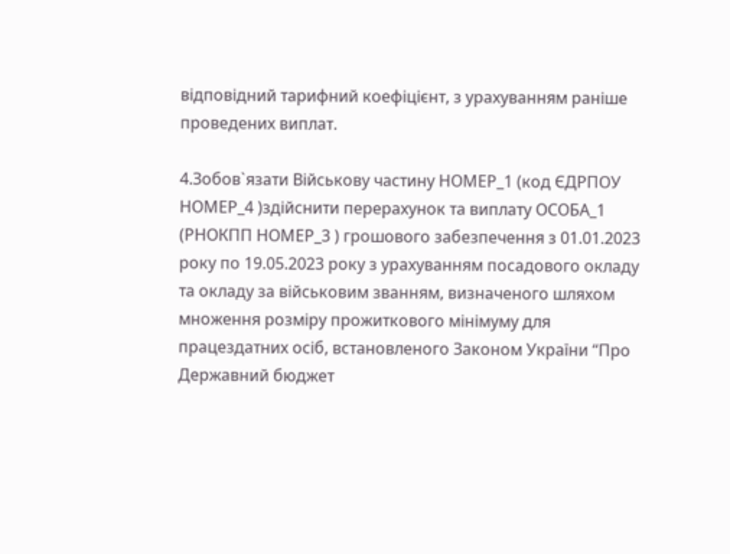відповідний тарифний коефіцієнт, з урахуванням раніше проведених виплат.

4.Зобов`язати Військову частину НОМЕР_1 (код ЄДРПОУ НОМЕР_4 )здійснити перерахунок та виплату ОСОБА_1 (РНОКПП НОМЕР_3 ) грошового забезпечення з 01.01.2023 року по 19.05.2023 року з урахуванням посадового окладу та окладу за військовим званням, визначеного шляхом множення розміру прожиткового мінімуму для працездатних осіб, встановленого Законом України “Про Державний бюджет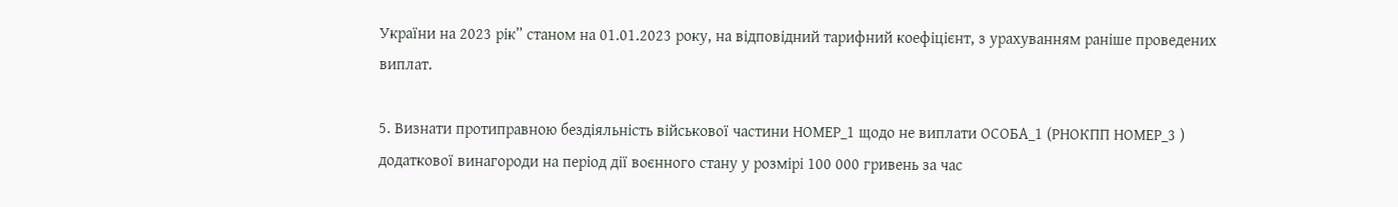України на 2023 рік” станом на 01.01.2023 року, на відповідний тарифний коефіцієнт, з урахуванням раніше проведених виплат.

5. Визнати протиправною бездіяльність військової частини НОМЕР_1 щодо не виплати ОСОБА_1 (РНОКПП НОМЕР_3 ) додаткової винагороди на період дії воєнного стану у розмірі 100 000 гривень за час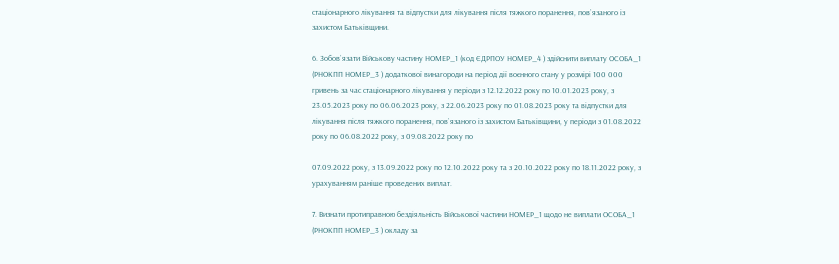стаціонарного лікування та відпустки для лікування після тяжкого поранення, пов`язаного із захистом Батьківщини.

6. Зобов`язати Військову частину НОМЕР_1 (код ЄДРПОУ НОМЕР_4 ) здійснити виплату ОСОБА_1 (РНОКПП НОМЕР_3 ) додаткової винагороди на період дії воєнного стану у розмірі 100 000 гривень за час стаціонарного лікування у періоди з 12.12.2022 року по 10.01.2023 року, з 23.05.2023 року по 06.06.2023 року, з 22.06.2023 року по 01.08.2023 року та відпустки для лікування після тяжкого поранення, пов`язаного із захистом Батьківщини, у періоди з 01.08.2022 року по 06.08.2022 року, з 09.08.2022 року по

07.09.2022 року, з 13.09.2022 року по 12.10.2022 року та з 20.10.2022 року по 18.11.2022 року, з урахуванням раніше проведених виплат.

7. Визнати протиправною бездіяльність Військової частини НОМЕР_1 щодо не виплати ОСОБА_1 (РНОКПП НОМЕР_3 ) окладу за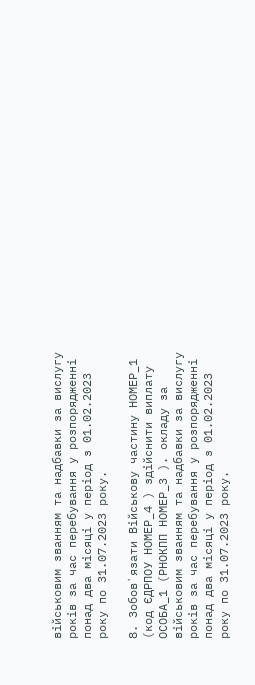військовим званням та надбавки за вислугу років за час перебування у розпорядженні понад два місяці у період з 01.02.2023 року по 31.07.2023 року.

8. Зобов`язати Військову частину НОМЕР_1 (код ЄДРПОУ НОМЕР_4 ) здійснити виплату ОСОБА_1 (РНОКПП НОМЕР_3 ). окладу за військовим званням та надбавки за вислугу років за час перебування у розпорядженні понад два місяці у період з 01.02.2023 року по 31.07.2023 року.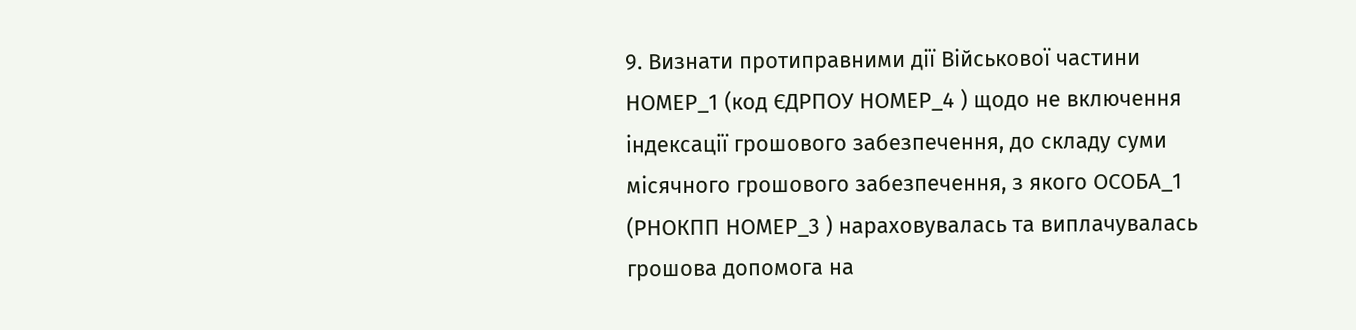9. Визнати протиправними дії Військової частини НОМЕР_1 (код ЄДРПОУ НОМЕР_4 ) щодо не включення індексації грошового забезпечення, до складу суми місячного грошового забезпечення, з якого ОСОБА_1 (РНОКПП НОМЕР_3 ) нараховувалась та виплачувалась грошова допомога на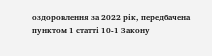оздоровлення за 2022 рік, передбачена пунктом 1 статті 10-1 Закону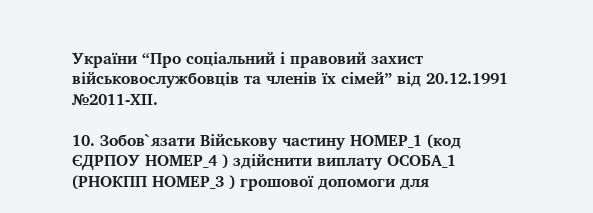України “Про соціальний і правовий захист військовослужбовців та членів їх сімей” від 20.12.1991 №2011-ХІІ.

10. Зобов`язати Військову частину НОМЕР_1 (код ЄДРПОУ НОМЕР_4 ) здійснити виплату ОСОБА_1 (РНОКПП НОМЕР_3 ) грошової допомоги для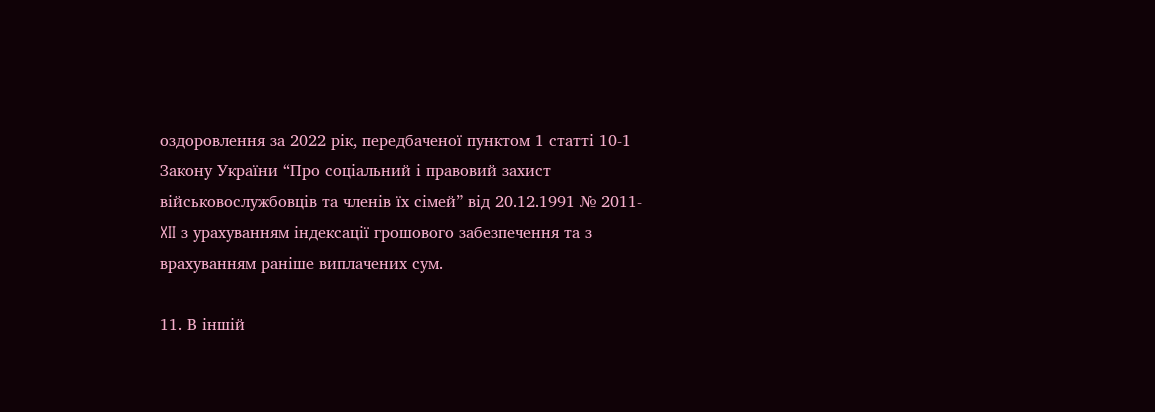оздоровлення за 2022 рік, передбаченої пунктом 1 статті 10-1 Закону України “Про соціальний і правовий захист військовослужбовців та членів їх сімей” від 20.12.1991 № 2011-XII з урахуванням індексації грошового забезпечення та з врахуванням раніше виплачених сум.

11. В іншій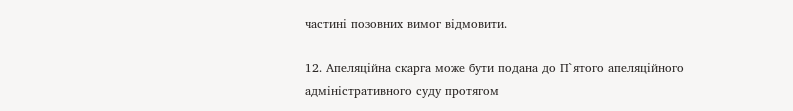частині позовних вимог відмовити.

12. Апеляційна скарга може бути подана до П`ятого апеляційного адміністративного суду протягом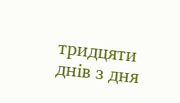тридцяти днів з дня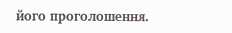його проголошення.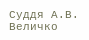Суддя А.В. Величко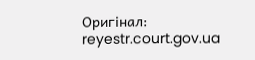Оригінал: reyestr.court.gov.ua